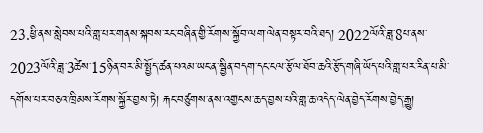23.ཕྱི་ནས་སླེབས་པའི་གླ་པར་གནས་སྐབས་རང་བཞིན་གྱི་རོགས་སྐྱོབ་ལག་ལེན་བསྟར་བའི་ཐད། 2022ལོའི་ཟླ་8པ་ནས་2023ལོའི་ཟླ་3ཚེས་15ཉིན་བར་མི་སྤྱོད་ཚན་པའམ་ཡང་ན་སྦྱིན་བདག་དང་ངལ་རྩོལ་ཐོབ་ཆའི་རྩོད་གཞི་ཡོད་པའི་གླ་པར་རིན་པ་མི་དགོས་པར་བཅའ་ཁྲིམས་རོགས་སྐྱོར་བྱས་ཏེ། རྐང་བཙུགས་ནས་འགྱངས་ཆད་བྱས་པའི་གླ་ཆ་འདེད་ལེན་བྱེད་རོགས་བྱེད་རྒྱུ།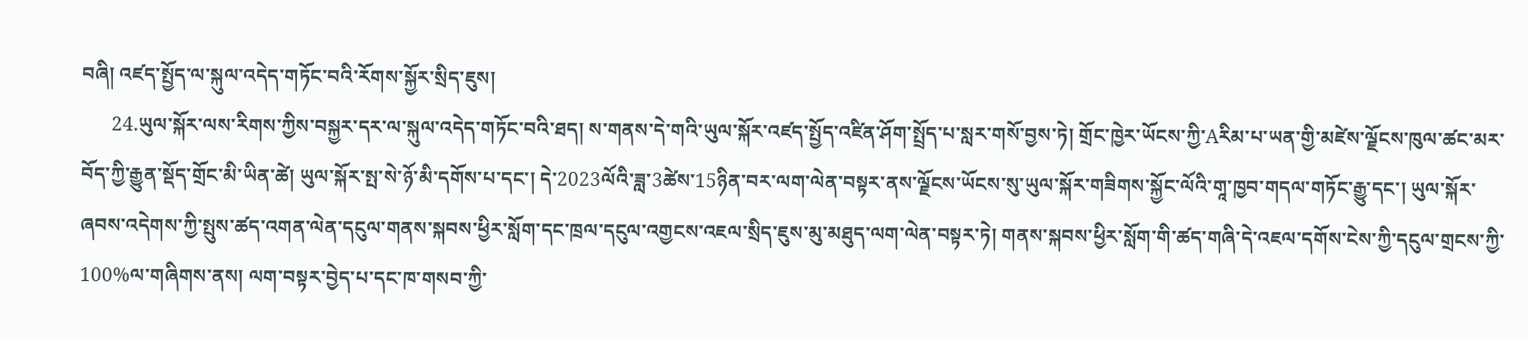བཞི། འཛད་སྤྱོད་ལ་སྐུལ་འདེད་གཏོང་བའི་རོགས་སྐྱོར་སྲིད་ཇུས།
      24.ཡུལ་སྐོར་ལས་རིགས་ཀྱིས་བསྐྱར་དར་ལ་སྐུལ་འདེད་གཏོང་བའི་ཐད། ས་གནས་དེ་གའི་ཡུལ་སྐོར་འཛད་སྤྱོད་འཛིན་ཤོག་སྤྲོད་པ་སླར་གསོ་བྱས་ཏེ། གྲོང་ཁྱེར་ཡོངས་ཀྱི་Aརིམ་པ་ཡན་གྱི་མཛེས་ལྗོངས་ཁུལ་ཚང་མར་བོད་ཀྱི་རྒྱུན་སྡོད་གྲོང་མི་ཡིན་ཚེ། ཡུལ་སྐོར་སྤ་སེ་ཉོ་མི་དགོས་པ་དང་། དེ་2023ལོའི་ཟླ་3ཚེས་15ཉིན་བར་ལག་ལེན་བསྟར་ནས་ལྗོངས་ཡོངས་སུ་ཡུལ་སྐོར་གཟིགས་སྐྱོང་ལོའི་གཱ་ཁྱབ་གདལ་གཏོང་རྒྱུ་དང་། ཡུལ་སྐོར་ཞབས་འདེགས་ཀྱི་སྤུས་ཚད་འགན་ལེན་དངུལ་གནས་སྐབས་ཕྱིར་སློག་དང་ཁྲལ་དངུལ་འགྱངས་འཇལ་སྲིད་ཇུས་མུ་མཐུད་ལག་ལེན་བསྟར་ཏེ། གནས་སྐབས་ཕྱིར་སློག་གི་ཚད་གཞི་དེ་འཇལ་དགོས་ངེས་ཀྱི་དངུལ་གྲངས་ཀྱི་100%ལ་གཞིགས་ནས། ལག་བསྟར་བྱེད་པ་དང་ཁ་གསབ་ཀྱི་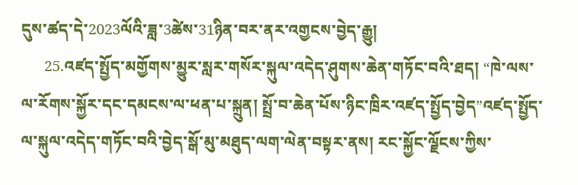དུས་ཚད་དེ་2023ལོའི་ཟླ་3ཚེས་31ཉིན་བར་ནར་འགྱངས་བྱེད་རྒྱུ།
      25.འཛད་སྤྱོད་མགྱོགས་མྱུར་སླར་གསོར་སྐུལ་འདེད་ཤུགས་ཆེན་གཏོང་བའི་ཐད། “ཁེ་ལས་ལ་རོགས་སྐྱོར་དང་དམངས་ལ་ཕན་པ་སྐྲུན། སྤྲོ་བ་ཆེན་པོས་ཉིང་ཁྲིར་འཛད་སྤྱོད་བྱེད”འཛད་སྤྱོད་ལ་སྐུལ་འདེད་གཏོང་བའི་བྱེད་སྒོ་མུ་མཐུད་ལག་ལེན་བསྟར་ནས། རང་སྐྱོང་ལྗོངས་ཀྱིས་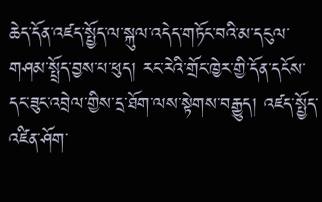ཆེད་དོན་འཛད་སྤྱོད་ལ་སྐུལ་འདེད་གཏོང་བའི་མ་དངུལ་གཤམ་སྤྲོད་བྱས་པ་ཕུད། རང་རེའི་གྲོང་ཁྱེར་གྱི་དོན་དངོས་དང་ཟུང་འབྲེལ་གྱིས་དྲ་ཐོག་ལས་སྟེགས་བརྒྱུད། འཛད་སྤྱོད་འཛིན་ཤོག་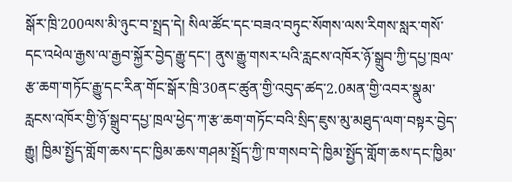སྒོར་ཁྲི་200ལས་མི་ཉུང་བ་སྤྲད་དེ། སིལ་ཚོང་དང་བཟའ་བཏུང་སོགས་ལས་རིགས་སླར་གསོ་དང་འཕེལ་རྒྱས་ལ་རྒྱབ་སྐྱོར་བྱེད་རྒྱུ་དང་། ནུས་རྒྱུ་གསར་པའི་རླངས་འཁོར་ཉོ་སྒྲུབ་ཀྱི་དཔྱ་ཁྲལ་རྩ་ཆག་གཏོང་རྒྱུ་དང་རིན་གོང་སྒོར་ཁྲི་30ནང་ཚུན་གྱི་འབུད་ཚད་2.0མན་གྱི་འབར་སྣུམ་རླངས་འཁོར་གྱི་ཉོ་སྒྲུབ་དཔྱ་ཁྲལ་ཕྱེད་ཀ་རྩ་ཆག་གཏོང་བའི་སྲིད་ཇུས་མུ་མཐུད་ལག་བསྟར་བྱེད་རྒྱུ། ཁྱིམ་སྤྱོད་གློག་ཆས་དང་ཁྱིམ་ཆས་གཤམ་སྤྲོད་ཀྱི་ཁ་གསབ་དེ་ཁྱིམ་སྤྱོད་གློག་ཆས་དང་ཁྱིམ་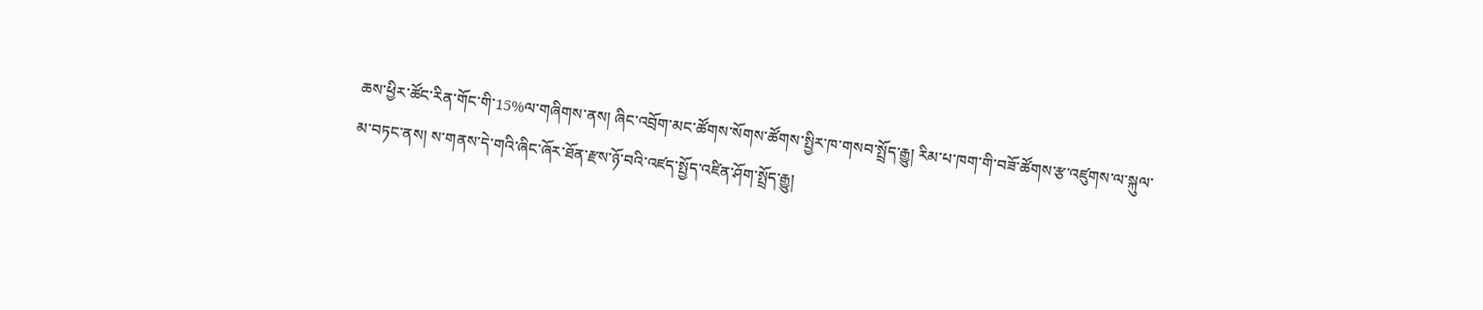ཆས་ཕྱིར་ཚོང་རིན་གོང་གི་15%ལ་གཞིགས་ནས། ཞིང་འབྲོག་མང་ཚོགས་སོགས་ཚོགས་སྤྱིར་ཁ་གསབ་སྤྲོད་རྒྱུ། རིམ་པ་ཁག་གི་བཟོ་ཚོགས་རྩ་འཛུགས་ལ་སྐུལ་མ་བཏང་ནས། ས་གནས་དེ་གའི་ཞིང་ཞོར་ཐོན་རྫས་ཉོ་བའི་འཛད་སྤྱོད་འཛིན་ཤོག་སྤྲོད་རྒྱུ།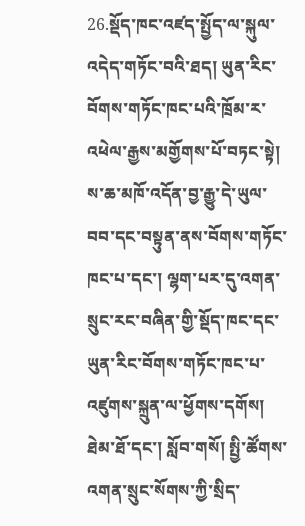26.སྡོད་ཁང་འཛད་སྤྱོད་ལ་སྐུལ་འདེད་གཏོང་བའི་ཐད། ཡུན་རིང་བོགས་གཏོང་ཁང་པའི་ཁྲོམ་ར་འཕེལ་རྒྱས་མགྱོགས་པོ་བཏང་སྟེ། ས་ཆ་མཁོ་འདོན་བྱ་རྒྱུ་དེ་ཡུལ་བབ་དང་བསྟུན་ནས་བོགས་གཏོང་ཁང་པ་དང་། ལྷག་པར་དུ་འགན་སྲུང་རང་བཞིན་གྱི་སྡོད་ཁང་དང་ཡུན་རིང་བོགས་གཏོང་ཁང་པ་འཛུགས་སྐྲུན་ལ་ཕྱོགས་དགོས། ཐེམ་ཐོ་དང་། སློབ་གསོ། སྤྱི་ཚོགས་འགན་སྲུང་སོགས་ཀྱི་སྲིད་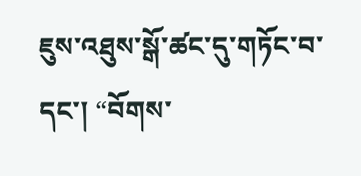ཇུས་འཐུས་སྒོ་ཚང་དུ་གཏོང་བ་དང་། “བོགས་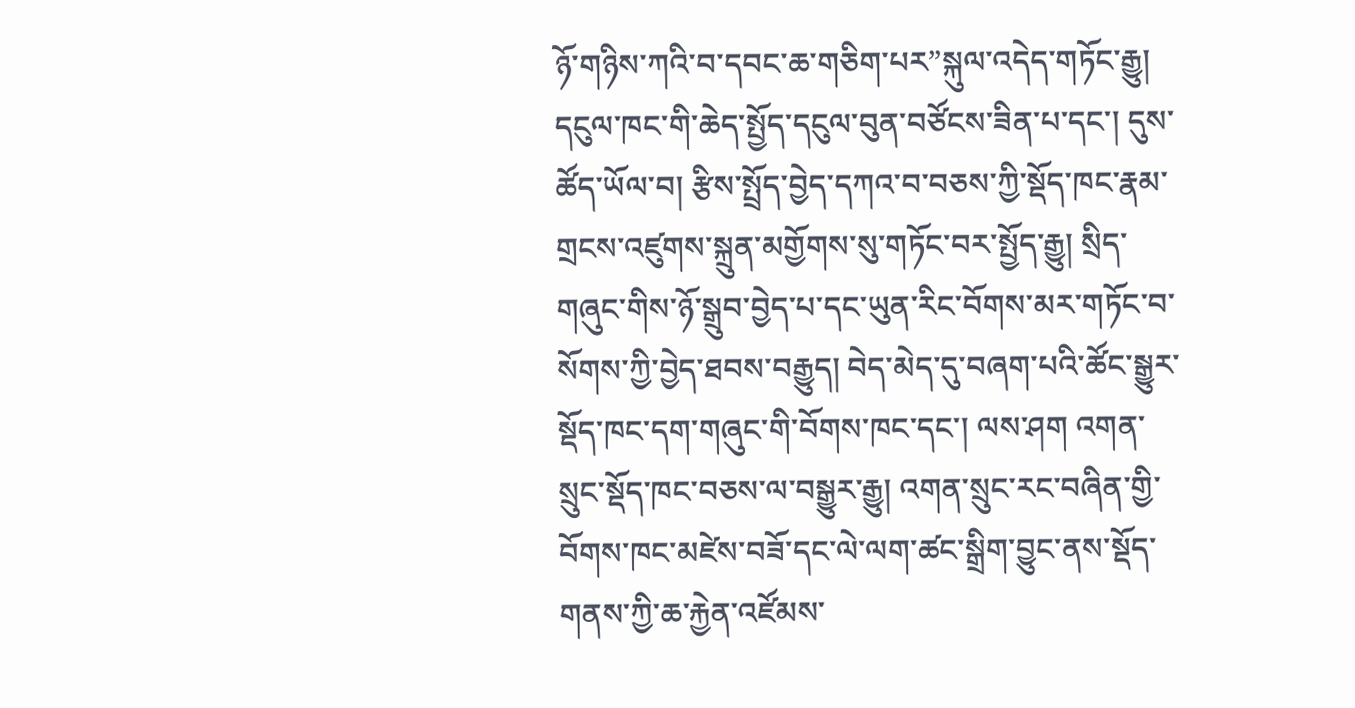ཉོ་གཉིས་ཀའི་བ་དབང་ཆ་གཅིག་པར”སྐུལ་འདེད་གཏོང་རྒྱུ། དངུལ་ཁང་གི་ཆེད་སྤྱོད་དངུལ་བུན་བཙོངས་ཟིན་པ་དང་། དུས་ཚོད་ཡོལ་བ། རྩིས་སྤྲོད་བྱེད་དཀའ་བ་བཅས་ཀྱི་སྡོད་ཁང་རྣམ་གྲངས་འཛུགས་སྐྲུན་མགྱོགས་སུ་གཏོང་བར་སྤྱོད་རྒྱུ། སྲིད་གཞུང་གིས་ཉོ་སྒྲུབ་བྱེད་པ་དང་ཡུན་རིང་བོགས་མར་གཏོང་བ་སོགས་ཀྱི་བྱེད་ཐབས་བརྒྱུད། བེད་མེད་དུ་བཞག་པའི་ཚོང་སྒྱུར་སྡོད་ཁང་དག་གཞུང་གི་བོགས་ཁང་དང་། ལས་ཤག འགན་སྲུང་སྡོད་ཁང་བཅས་ལ་བསྒྱུར་རྒྱུ། འགན་སྲུང་རང་བཞིན་གྱི་བོགས་ཁང་མཛེས་བཟོ་དང་ལེ་ལག་ཚང་སྒྲིག་བྱུང་ནས་སྡོད་གནས་ཀྱི་ཆ་རྐྱེན་འཛོམས་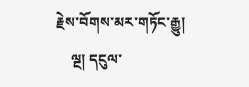རྗེས་བོགས་མར་གཏོང་རྒྱུ།
    ལྔ། དངུལ་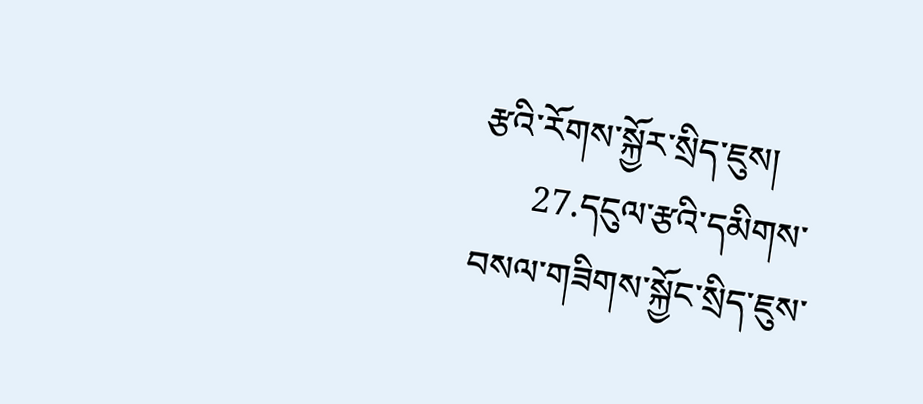རྩའི་རོགས་སྐྱོར་སྲིད་ཇུས།
      27.དངུལ་རྩའི་དམིགས་བསལ་གཟིགས་སྐྱོང་སྲིད་ཇུས་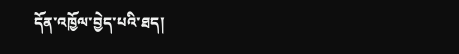དོན་འཁྱོལ་བྱེད་པའི་ཐད།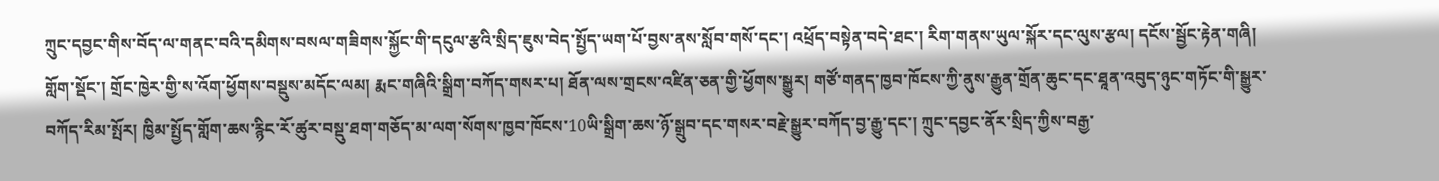ཀྲུང་དབྱང་གིས་བོད་ལ་གནང་བའི་དམིགས་བསལ་གཟིགས་སྐྱོང་གི་དངུལ་རྩའི་སྲིད་ཇུས་བེད་སྤྱོད་ཡག་པོ་བྱས་ནས་སློབ་གསོ་དང་། འཕྲོད་བསྟེན་བདེ་ཐང་། རིག་གནས་ཡུལ་སྐོར་དང་ལུས་རྩལ། དངོས་སྦྱོང་རྟེན་གཞི། གློག་སྡོང་། གྲོང་ཁྱེར་གྱི་ས་འོག་ཕྱོགས་བསྡུས་མདོང་ལམ། རྨང་གཞིའི་སྒྲིག་བཀོད་གསར་པ། ཐོན་ལས་གྲངས་འཛིན་ཅན་གྱི་ཕྱོགས་སྒྱུར། གཙོ་གནད་ཁྱབ་ཁོངས་ཀྱི་ནུས་རྒྱུན་གྲོན་ཆུང་དང་ཐཱན་འབུད་ཉུང་གཏོང་གི་སྒྱུར་བཀོད་རིམ་སྤོར། ཁྱིམ་སྤྱོད་གློག་ཆས་རྙིང་རོ་ཚུར་བསྡུ་ཐག་གཅོད་མ་ལག་སོགས་ཁྱབ་ཁོངས་10ཡི་སྒྲིག་ཆས་ཉོ་སྒྲུབ་དང་གསར་བརྗེ་སྒྱུར་བཀོད་བྱ་རྒྱུ་དང་། ཀྲུང་དབྱང་ནོར་སྲིད་ཀྱིས་བརྒྱ་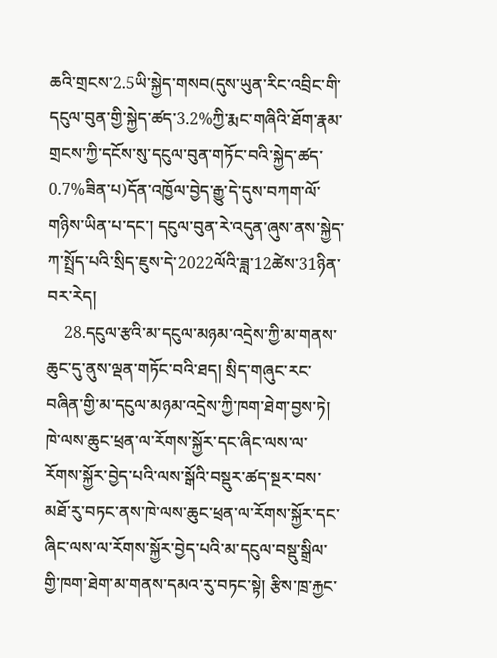ཆའི་གྲངས་2.5ཡི་སྐྱེད་གསབ(དུས་ཡུན་རིང་འབྲིང་གི་དངུལ་བུན་གྱི་སྐྱེད་ཚད་3.2%ཀྱི་རྨང་གཞིའི་ཐོག་རྣམ་གྲངས་ཀྱི་དངོས་སུ་དངུལ་བུན་གཏོང་བའི་སྐྱེད་ཚད་0.7%ཟིན་པ)དོན་འཁྱོལ་བྱེད་རྒྱུ་དེ་དུས་བཀག་ལོ་གཉིས་ཡིན་པ་དང་། དངུལ་བུན་རེ་འདུན་ཞུས་ནས་སྐྱེད་ཀ་སྤྲོད་པའི་སྲིད་ཇུས་དེ་2022ལོའི་ཟླ་12ཚེས་31ཉིན་བར་རེད།
    28.དངུལ་རྩའི་མ་དངུལ་མཉམ་འདྲེས་ཀྱི་མ་གནས་ཆུང་དུ་ནུས་ལྡན་གཏོང་བའི་ཐད། སྲིད་གཞུང་རང་བཞིན་གྱི་མ་དངུལ་མཉམ་འདྲེས་ཀྱི་ཁག་ཐེག་བྱས་ཏེ། ཁེ་ལས་ཆུང་ཕྲན་ལ་རོགས་སྐྱོར་དང་ཞིང་ལས་ལ་རོགས་སྐྱོར་བྱེད་པའི་ལས་སྒོའི་བསྡུར་ཚད་སྔར་བས་མཐོ་རུ་བཏང་ནས་ཁེ་ལས་ཆུང་ཕྲན་ལ་རོགས་སྐྱོར་དང་ཞིང་ལས་ལ་རོགས་སྐྱོར་བྱེད་པའི་མ་དངུལ་བསྡུ་སྒྲིལ་གྱི་ཁག་ཐེག་མ་གནས་དམའ་རུ་བཏང་སྟེ། རྩིས་ཁྲ་རྐྱང་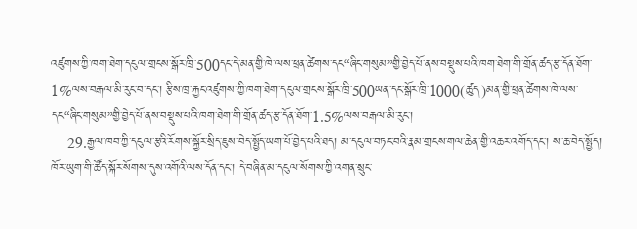འཛུགས་ཀྱི་ཁག་ཐེག་དངུལ་གྲངས་སྒོར་ཁྲི་500དང་དེ་མན་གྱི་ཁེ་ལས་ཕྲན་ཚེགས་དང“ཞིང་གསུམ”གྱི་བྱེད་པོ་ནས་བསྡུས་པའི་ཁག་ཐེག་གི་གྲོན་ཚད་རྩ་དོན་ཐོག་1%ལས་བརྒལ་མི་རུང་བ་དང་། རྩིས་ཁྲ་རྐྱང་འཛུགས་ཀྱི་ཁག་ཐེག་དངུལ་གྲངས་སྒོར་ཁྲི་500ཡན་དང་སྒོར་ཁྲི་1000(ཚུད)མན་གྱི་ཕྲན་ཚེགས་ཁེ་ལས་དང“ཞིང་གསུམ”གྱི་བྱེད་པོ་ནས་བསྡུས་པའི་ཁག་ཐེག་གི་གྲོན་ཚད་རྩ་དོན་ཐོག་1.5%ལས་བརྒལ་མི་རུང་།
    29.རྒྱལ་ཁབ་ཀྱི་དངུལ་རྩའི་རོགས་སྐྱོར་སྲིད་ཇུས་བེད་སྤྱོད་ཡག་པོ་བྱེད་པའི་ཐད། མ་དངུལ་བཏང་བའི་རྣམ་གྲངས་གལ་ཆེན་གྱི་འཆར་འགོད་དང་། ས་ཆ་བེད་སྤྱོད། ཁོར་ཡུག་གི་ཚོད་སྐོར་སོགས་དུས་འགོའི་ལས་དོན་དང་། དེ་བཞིན་མ་དངུལ་སོགས་ཀྱི་འགན་སྲུང་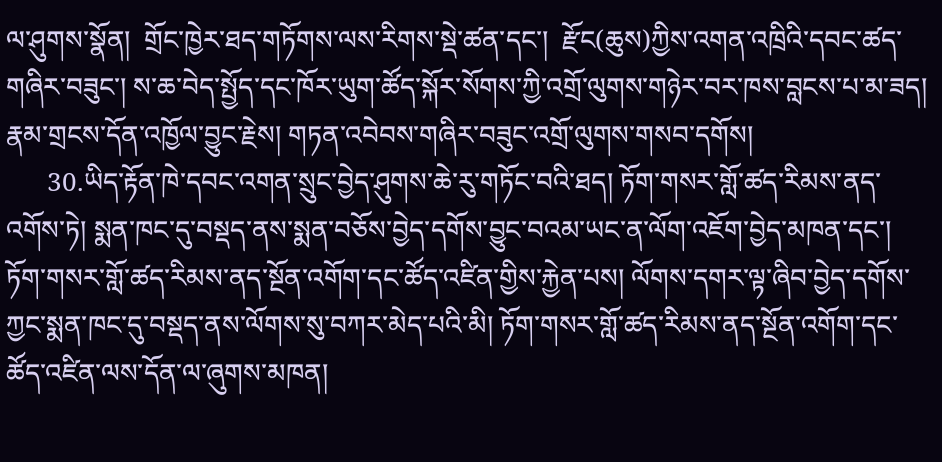ལ་ཤུགས་སྣོན།  གྲོང་ཁྱེར་ཐད་གཏོགས་ལས་རིགས་སྡེ་ཚན་དང་།  རྫོང(ཆུས)ཀྱིས་འགན་འཁྲིའི་དབང་ཚད་གཞིར་བཟུང་། ས་ཆ་བེད་སྤྱོད་དང་ཁོར་ཡུག་ཚོད་སྐོར་སོགས་ཀྱི་འགྲོ་ལུགས་གཉེར་བར་ཁས་བླངས་པ་མ་ཟད། རྣམ་གྲངས་དོན་འཁྱོལ་བྱུང་རྗེས། གཏན་འབེབས་གཞིར་བཟུང་འགྲོ་ལུགས་གསབ་དགོས།
      30.ཡིད་རྟོན་ཁེ་དབང་འགན་སྲུང་བྱེད་ཤུགས་ཆེ་རུ་གཏོང་བའི་ཐད། ཏོག་གསར་གློ་ཚད་རིམས་ནད་འགོས་ཏེ། སྨན་ཁང་དུ་བསྡད་ནས་སྨན་བཅོས་བྱེད་དགོས་བྱུང་བའམ་ཡང་ན་ལོག་འཇོག་བྱེད་མཁན་དང་། ཏོག་གསར་གློ་ཚད་རིམས་ནད་སྔོན་འགོག་དང་ཚོད་འཛིན་གྱིས་རྐྱེན་པས། ལོགས་དགར་ལྟ་ཞིབ་བྱེད་དགོས་ཀྱང་སྨན་ཁང་དུ་བསྡད་ནས་ལོགས་སུ་བཀར་མེད་པའི་མི། ཏོག་གསར་གློ་ཚད་རིམས་ནད་སྔོན་འགོག་དང་ཚོད་འཛིན་ལས་དོན་ལ་ཞུགས་མཁན།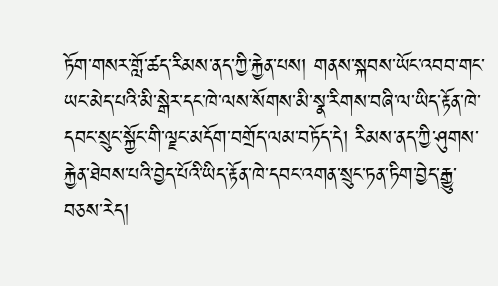ཏོག་གསར་གློ་ཚད་རིམས་ནད་ཀྱི་རྐྱེན་པས། གནས་སྐབས་ཡོང་འབབ་གང་ཡང་མེད་པའི་མི་སྒེར་དང་ཁེ་ལས་སོགས་མི་སྣ་རིགས་བཞི་ལ་ཡིད་རྟོན་ཁེ་དབང་སྲུང་སྐྱོང་གི་ལྗང་མདོག་བགྲོད་ལམ་བཏོད་དེ། རིམས་ནད་ཀྱི་ཤུགས་རྐྱེན་ཐེབས་པའི་བྱེད་པོའི་ཡིད་རྟོན་ཁེ་དབང་འགན་སྲུང་ཏན་ཏིག་བྱེད་རྒྱུ་བཅས་རེད།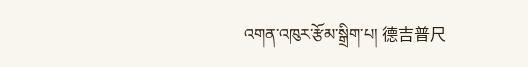འགན་འཁུར་རྩོམ་སྒྲིག་པ། 德吉普尺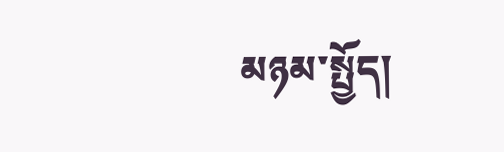མཉམ་སྤྱོད།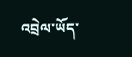འབྲེལ་ཡོད་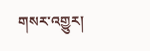གསར་འགྱུར།